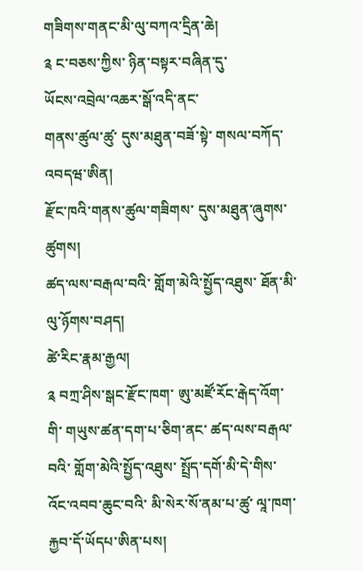གཟིགས་གནང་མི་ལུ་བཀའ་དྲིན་ཆེ།
༉ ང་བཅས་ཀྱིས་ ཉིན་བསྟར་བཞིན་དུ་
ཡོངས་འབྲེལ་འཆར་སྒོ་འདི་ནང་
གནས་ཚུལ་ཚུ་ དུས་མཐུན་བཟོ་སྟེ་ གསལ་བཀོད་འབདཝ་ཨིན།
རྫོང་ཁའི་གནས་ཚུལ་གཟིགས་ དུས་མཐུན་ཞུགས་ཚུགས།
ཚད་ལས་བརྒལ་བའི་ གློག་མེའི་སྤྱོད་འཐུས་ ཐོན་མི་ལུ་ཉོགས་བཤད།
ཚེ་རིང་རྣམ་རྒྱལ།
༉ བཀྲ་ཤིས་སྒང་རྫོང་ཁག་ ཨུ་མཛོ་རོང་རྒེད་འོག་གི་ གཡུས་ཚན་དག་པ་ཅིག་ནང་ ཚད་ལས་བརྒལ་བའི་ གློག་མེའི་སྤྱོད་འཐུས་ སྤྲོད་དགོ་མི་དེ་གིས་ འོང་འབབ་ཆུང་བའི་ མི་སེར་སོ་ནམ་པ་ཚུ་ ལཱ་ཁག་རྐྱབ་དོ་ཡོདཔ་ཨིན་པས།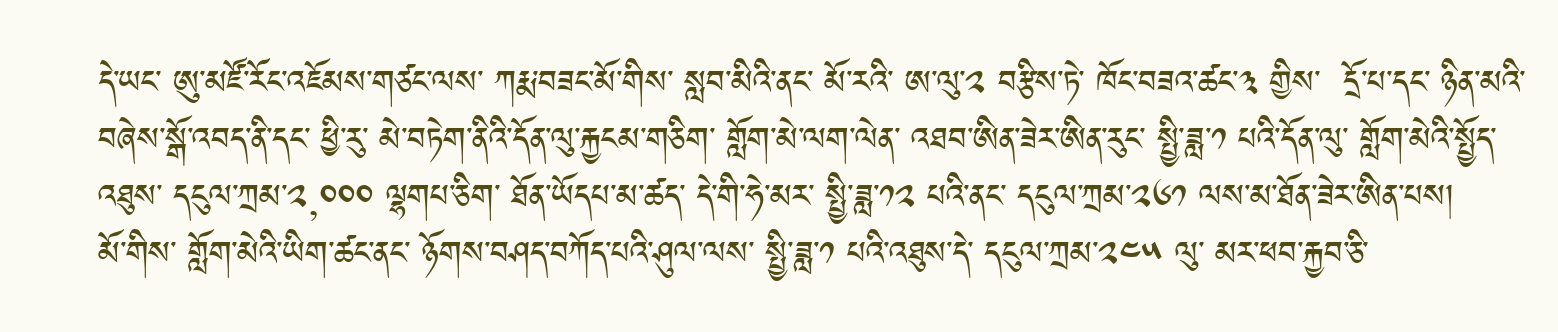དེ་ཡང་ ཨུ་མཛོ་རོང་འཇོམས་གཙང་ལས་ ཀརྨ་བཟང་མོ་གིས་ སླབ་མིའི་ནང་ མོ་རའི་ ཨ་ལུ་༢ བརྩིས་ཏེ་ ཁོང་བཟའ་ཚང་༣ གྱིས་  དྲོ་པ་དང་ ཉིན་མའི་ བཞེས་སྒོ་འབད་ནི་དང་ ཕྱི་རུ་ མེ་བཏེག་ནིའི་དོན་ལུ་རྐྱངམ་གཅིག་ གློག་མེ་ལག་ལེན་ འཐབ་ཨིན་ཟེར་ཨིན་རུང་ སྤྱི་ཟླ་༡ པའི་དོན་ལུ་ གློག་མེའི་སྤྱོད་འཐུས་ དངུལ་ཀྲམ་༢,༠༠༠ ལྷགཔ་ཅིག་ ཐོན་ཡོདཔ་མ་ཚད་ དེ་གི་ཧེ་མར་ སྤྱི་ཟླ་༡༢ པའི་ནང་ དངུལ་ཀྲམ་༢༦༡ ལས་མ་ཐོན་ཟེར་ཨིན་པས།
མོ་གིས་ གློག་མེའི་ཡིག་ཚང་ནང་ ཉོགས་བཤད་བཀོད་པའི་ཤུལ་ལས་ སྤྱི་ཟླ་༡ པའི་འཐུས་དེ་ དངུལ་ཀྲམ་༢༤༥ ལུ་ མར་ཕབ་རྐྱབ་ཅི་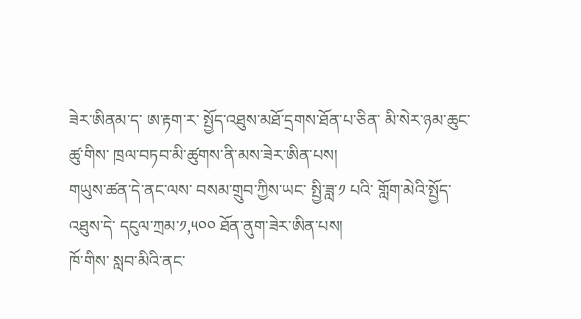ཟེར་ཨིནམ་ད་ ཨ་རྟག་ར་ སྤྱོད་འཐུས་མཐོ་དྲགས་ཐོན་པ་ཅིན་ མི་སེར་ཉམ་ཆུང་ཚུ་གིས་ ཁྲལ་བཏབ་མི་ཚུགས་ནི་མས་ཟེར་ཨིན་པས།
གཡུས་ཚན་དེ་ནང་ལས་ བསམ་གྲུབ་ཀྱིས་ཡང་ སྤྱི་ཟླ་༡ པའི་ གློག་མེའི་སྤྱོད་འཐུས་དེ་ དངུལ་ཀྲམ་༡,༥༠༠ ཐོན་ནུག་ཟེར་ཨིན་པས།
ཁོ་གིས་ སླབ་མིའི་ནང་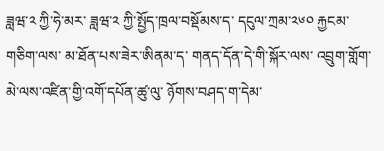ཟླཝ་༢ ཀྱི་ཧེ་མར་ ཟླཝ་༢ ཀྱི་སྤྱོད་ཁྲལ་བསྡོམས་ད་ དངུལ་ཀྲམ་༢༦༠ རྐྱངམ་གཅིག་ལས་ མ་ཐོན་པས་ཟེར་ཨིནམ་ད་ གནད་དོན་དེ་གི་སྐོར་ལས་ འབྲུག་གློག་མེ་ལས་འཛིན་གྱི་འགོ་དཔོན་ཚུ་ལུ་ ཉོགས་བཤད་ག་དེམ་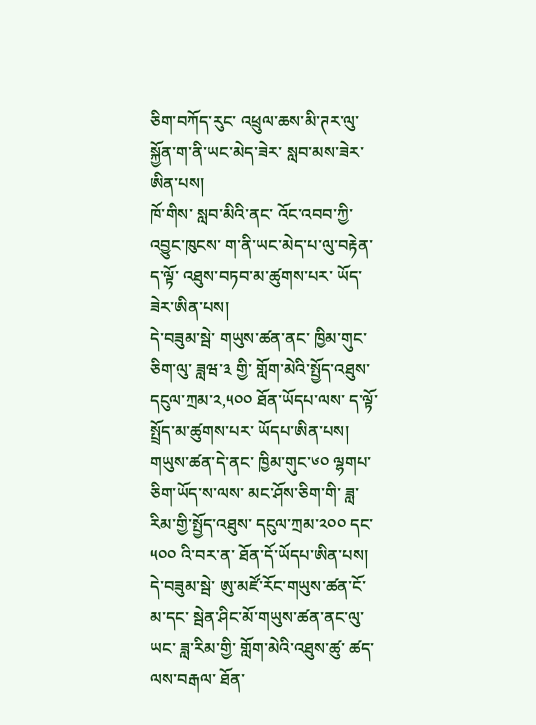ཅིག་བཀོད་རུང་ འཕྲུལ་ཆས་མི་ཊར་ལུ་ སྐྱོན་ག་ནི་ཡང་མེད་ཟེར་ སླབ་མས་ཟེར་ཨིན་པས།
ཁོ་གིས་ སླབ་མིའི་ནང་ འོང་འབབ་ཀྱི་འབྱུང་ཁུངས་ ག་ནི་ཡང་མེད་པ་ལུ་བརྟེན་ ད་ལྟོ་ འཐུས་བཏབ་མ་ཚུགས་པར་ ཡོད་ཟེར་ཨིན་པས།
དེ་བཟུམ་སྦེ་ གཡུས་ཚན་ནང་ ཁྱིམ་གུང་ཅིག་ལུ་ ཟླཝ་༣ གྱི་ གློག་མེའི་སྤྱོད་འཐུས་ དངུལ་ཀྲམ་༢,༥༠༠ ཐོན་ཡོདཔ་ལས་ ད་ལྟོ་ སྤྲོད་མ་ཚུགས་པར་ ཡོདཔ་ཨིན་པས།
གཡུས་ཚན་དེ་ནང་ ཁྱིམ་གུང་༦༠ ལྷགཔ་ཅིག་ཡོད་ས་ལས་ མང་ཤོས་ཅིག་གི་ ཟླ་རིམ་གྱི་སྤྱོད་འཐུས་ དངུལ་ཀྲམ་༢༠༠ དང་༥༠༠ འི་བར་ན་ ཐོན་དོ་ཡོདཔ་ཨིན་པས།
དེ་བཟུམ་སྦེ་ ཨུ་མཛོ་རོང་གཡུས་ཚན་ངོ་མ་དང་ སྦེན་ཤིང་མོ་གཡུས་ཚན་ནང་ལུ་ཡང་ ཟླ་རིམ་གྱི་ གློག་མེའི་འཐུས་ཚུ་ ཚད་ལས་བརྒལ་ ཐོན་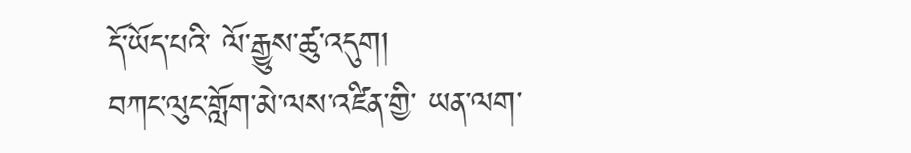དོ་ཡོད་པའི་ ལོ་རྒྱུས་ཚུ་འདུག།
བཀང་ལུང་གློག་མེ་ལས་འཛིན་གྱི་ ཡན་ལག་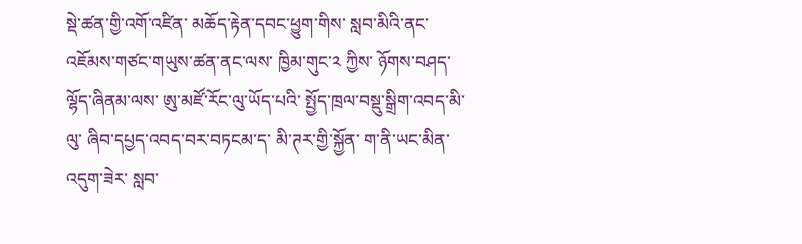སྡེ་ཚན་གྱི་འགོ་འཛིན་ མཆོད་རྟེན་དབང་ཕྱུག་གིས་ སླབ་མིའི་ནང་ འཇོམས་གཙང་གཡུས་ཚན་ནང་ལས་ ཁྱིམ་གུང་༢ ཀྱིས་ ཉོགས་བཤད་ལྷོད་ཞིནམ་ལས་ ཨུ་མཛོ་རོང་ལུ་ཡོད་པའི་ སྤྱོད་ཁྲལ་བསྡུ་སྒྲིག་འབད་མི་ལུ་ ཞིབ་དཔྱད་འབད་བར་བཏངམ་ད་ མི་ཊར་གྱི་སྐྱོན་ ག་ནི་ཡང་མིན་འདུག་ཟེར་ སླབ་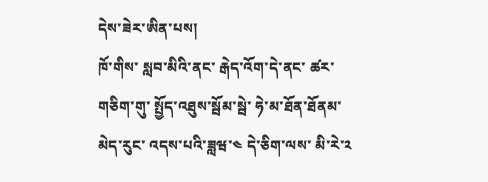དེས་ཟེར་ཨིན་པས།
ཁོ་གིས་ སླབ་མིའི་ནང་ རྒེད་འོག་དེ་ནང་ ཚར་གཅིག་གུ་ སྤྱོད་འཐུས་སྦོམ་སྦེ་ ཧེ་མ་ཐོན་ཐོནམ་མེད་རུང་ འདས་པའི་ཟླཝ་༤ དེ་ཅིག་ལས་ མི་རེ་༢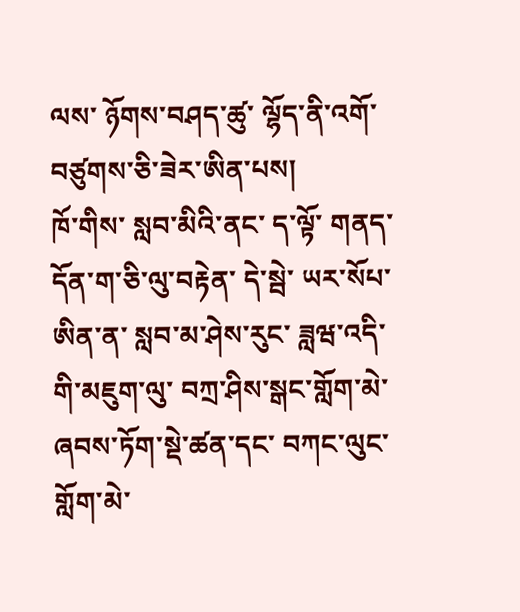ལས་ ཉོགས་བཤད་ཚུ་ ལྷོད་ནི་འགོ་བཙུགས་ཅི་ཟེར་ཨིན་པས།
ཁོ་གིས་ སླབ་མིའི་ནང་ ད་ལྟོ་ གནད་དོན་ག་ཅི་ལུ་བརྟེན་ དེ་སྦེ་ ཡར་སོཔ་ཨིན་ན་ སླབ་མ་ཤེས་རུང་ ཟླཝ་འདི་གི་མཇུག་ལུ་ བཀྲ་ཤིས་སྒང་གློག་མེ་ཞབས་ཏོག་སྡེ་ཚན་དང་ བཀང་ལུང་གློག་མེ་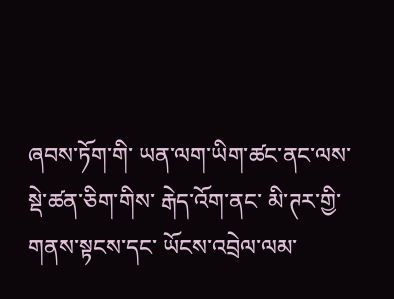ཞབས་ཏོག་གི་ ཡན་ལག་ཡིག་ཚང་ནང་ལས་ སྡེ་ཚན་ཅིག་གིས་ རྒེད་འོག་ནང་ མི་ཊར་གྱི་གནས་སྟངས་དང་ ཡོངས་འབྲེལ་ལམ་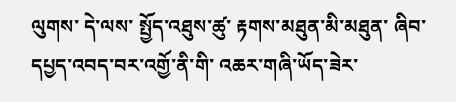ལུགས་ དེ་ལས་ སྤྱོད་འཐུས་ཚུ་ རྟགས་མཐུན་མི་མཐུན་ ཞིབ་དཔྱད་འབད་བར་འགྱོ་ནི་གི་ འཆར་གཞི་ཡོད་ཟེར་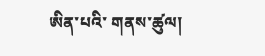ཨིན་པའི་ གནས་ཚུལ།